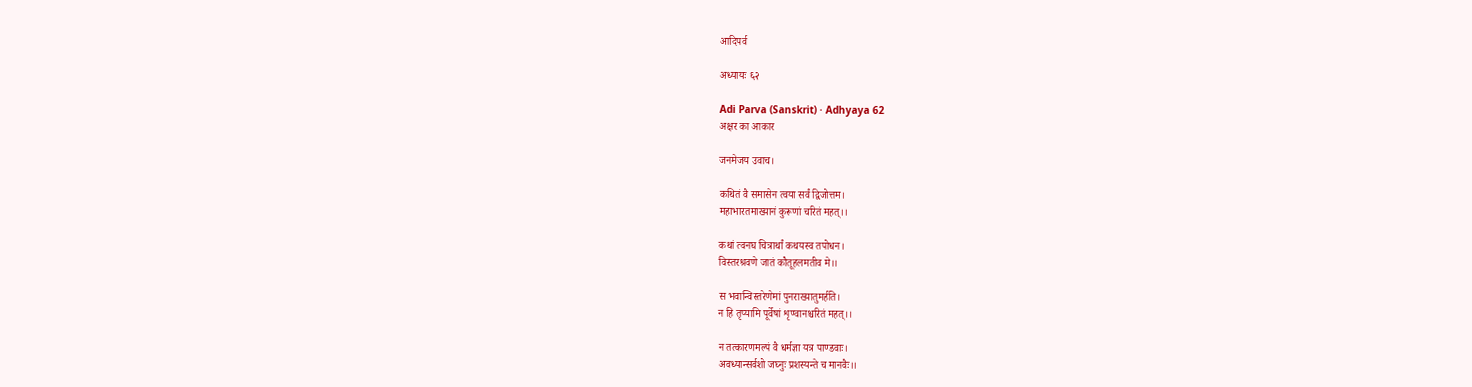आदिपर्व

अध्यायः ६२

Adi Parva (Sanskrit) · Adhyaya 62
अक्षर का आकार

जनमेजय उवाच।

कथितं वै समासेन त्वया सर्वं द्विजोत्तम।
महाभारतमाख्यानं कुरूणां चरितं महत्।।

कथां त्वनघ चित्रार्थां कथयस्व तपोधन।
विस्तरश्रवणे जातं कौतूहलमतीव मे।।

स भवान्विस्तरेणेमां पुनराख्यातुमर्हति।
न हि तृप्यामि पूर्वेषां शृण्वानश्चरितं महत्।।

न तत्कारणमल्पं वै धर्मज्ञा यत्र पाण्डवाः।
अवध्यान्सर्वशो जघ्नुः प्रशस्यन्ते च मानवैः।।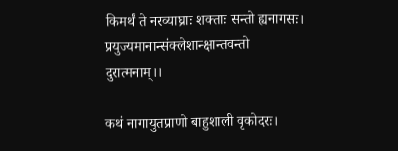किमर्थं ते नरव्याघ्राः शक्ताः सन्तो ह्यनागसः।
प्रयुज्यमानान्संक्लेशान्क्षान्तवन्तो दुरात्मनाम्।।

कथं नागायुतप्राणो बाहुशाली वृकोदरः।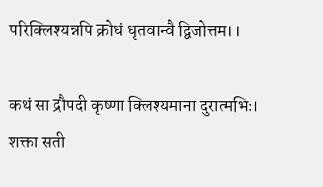परिक्लिश्यन्नपि क्रोधं धृतवान्वै द्विजोत्तम।।

कथं सा द्रौपदी कृष्णा क्लिश्यमाना दुरात्मभिः।
शक्ता सती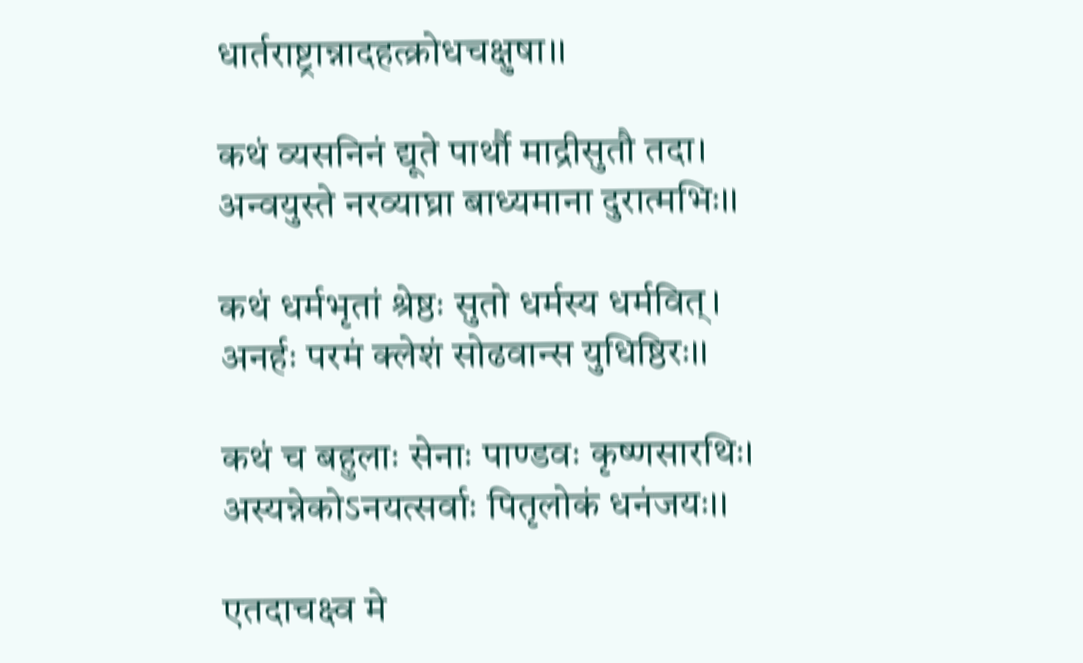धार्तराष्ट्रान्नादहत्क्रोधचक्षुषा।।

कथं व्यसनिनं द्यूते पार्थौ माद्रीसुतौ तदा।
अन्वयुस्ते नरव्याघ्रा बाध्यमाना दुरात्मभिः।।

कथं धर्मभृतां श्रेष्ठः सुतो धर्मस्य धर्मवित्।
अनर्हः परमं क्लेशं सोढवान्स युधिष्ठिरः।।

कथं च बहुलाः सेनाः पाण्डवः कृष्णसारथिः।
अस्यन्नेकोऽनयत्सर्वाः पितृलोकं धनंजयः।।

एतदाचक्ष्व मे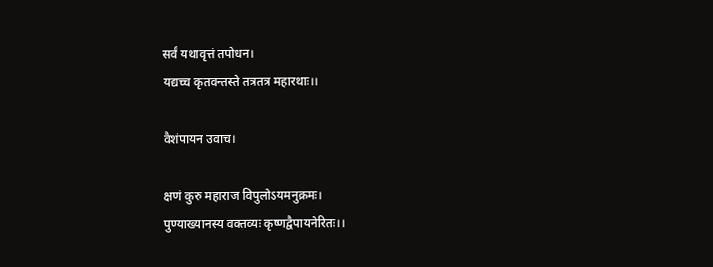सर्वं यथावृत्तं तपोधन।
यद्यच्च कृतवन्तस्ते तत्रतत्र महारथाः।।

वैशंपायन उवाच।

क्षणं कुरु महाराज विपुलोऽयमनुक्रमः।
पुण्याख्यानस्य वक्तव्यः कृष्णद्वैपायनेरितः।।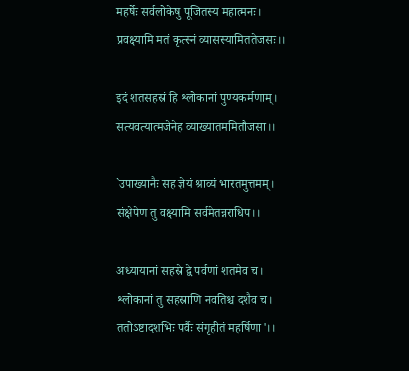महर्षेः सर्वलोकेषु पूजितस्य महात्मनः।
प्रवक्ष्यामि मतं कृत्स्नं व्यासस्यामिततेजसः।।

इदं शतसहस्रं हि श्लोकानां पुण्यकर्मणाम्।
सत्यवत्यात्मजेनेह व्याख्यातममितौजसा।।

`उपाख्यानैः सह ज्ञेयं श्राव्यं भारतमुत्तमम्।
संक्षेपेण तु वक्ष्यामि सर्वमेतन्नराधिप।।

अध्यायानां सहस्रे द्वे पर्वणां शतमेव च।
श्लोकानां तु सहस्राणि नवतिश्च दशैव च।
ततोऽष्टादशभिः पर्वैः संगृहीतं महर्षिणा'।।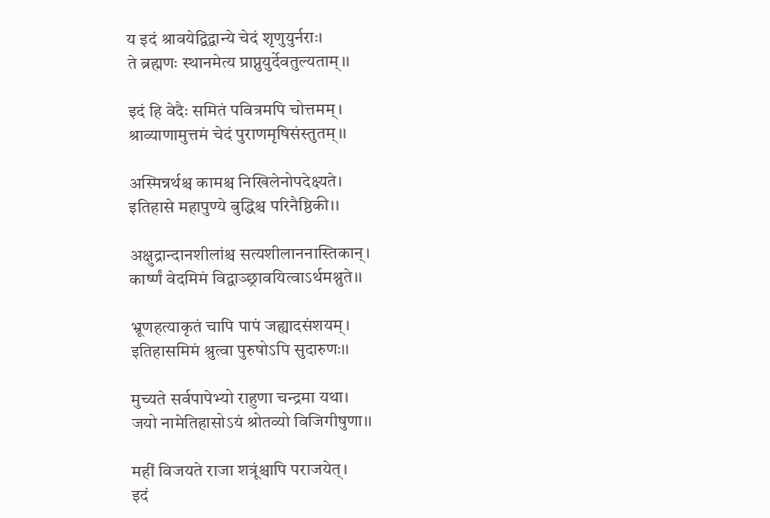य इदं श्रावयेद्विद्वान्ये चेदं शृणुयुर्नराः।
ते ब्रह्मणः स्थानमेत्य प्राप्नुयुर्देवतुल्यताम्।।

इदं हि वेदैः समितं पवित्रमपि चोत्तमम्।
श्राव्याणामुत्तमं चेदं पुराणमृषिसंस्तुतम्।।

अस्मिन्नर्थश्च कामश्च निखिलेनोपदेक्ष्यते।
इतिहासे महापुण्ये बुद्धिश्च परिनैष्ठिकी।।

अक्षुद्रान्दानशीलांश्च सत्यशीलाननास्तिकान्।
कार्ष्णं वेदमिमं विद्वाञ्छ्रावयित्वाऽर्थमश्नुते।।

भ्रूणहत्याकृतं चापि पापं जह्यादसंशयम्।
इतिहासमिमं श्रुत्वा पुरुषोऽपि सुदारुणः।।

मुच्यते सर्वपापेभ्यो राहुणा चन्द्रमा यथा।
जयो नामेतिहासोऽयं श्रोतव्यो विजिगीषुणा।।

महीं विजयते राजा शत्रूंश्चापि पराजयेत्।
इदं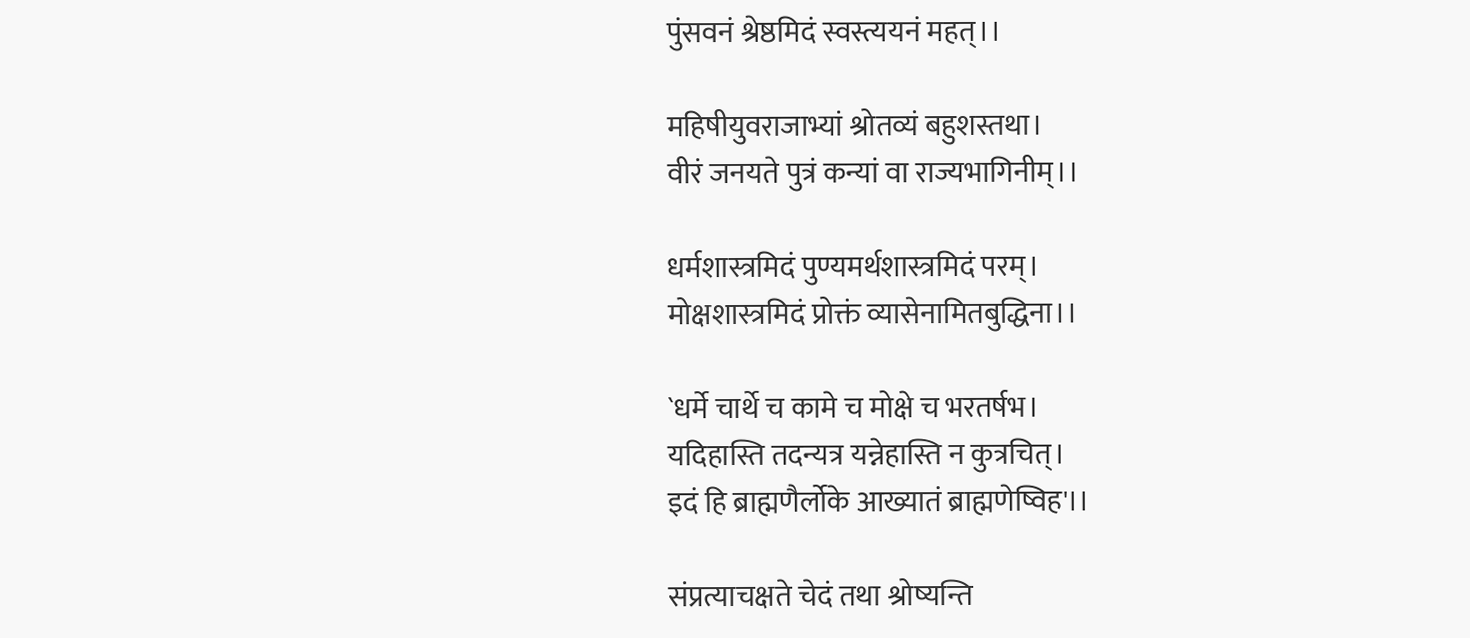पुंसवनं श्रेष्ठमिदं स्वस्त्ययनं महत्।।

महिषीयुवराजाभ्यां श्रोतव्यं बहुशस्तथा।
वीरं जनयते पुत्रं कन्यां वा राज्यभागिनीम्।।

धर्मशास्त्रमिदं पुण्यमर्थशास्त्रमिदं परम्।
मोक्षशास्त्रमिदं प्रोक्तं व्यासेनामितबुद्धिना।।

`धर्मे चार्थे च कामे च मोक्षे च भरतर्षभ।
यदिहास्ति तदन्यत्र यन्नेहास्ति न कुत्रचित्।
इदं हि ब्राह्मणैर्लोके आख्यातं ब्राह्मणेष्विह'।।

संप्रत्याचक्षते चेदं तथा श्रोष्यन्ति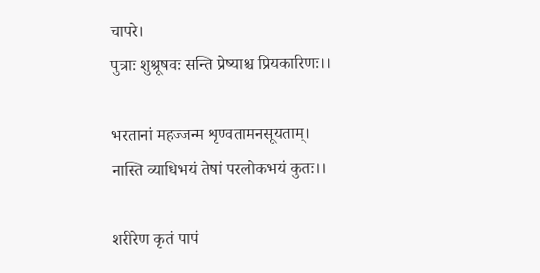चापरे।
पुत्राः शुश्रूषवः सन्ति प्रेष्याश्च प्रियकारिणः।।

भरतानां महज्जन्म शृण्वतामनसूयताम्।
नास्ति व्याधिभयं तेषां परलोकभयं कुतः।।

शरीरेण कृतं पापं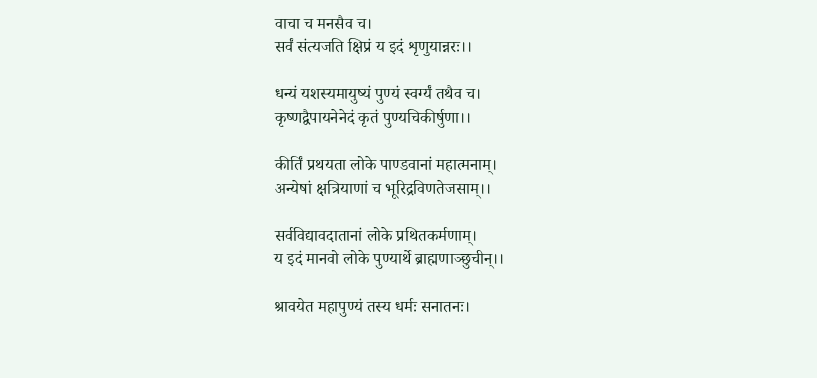वाचा च मनसैव च।
सर्वं संत्यजति क्षिप्रं य इदं शृणुयान्नरः।।

धन्यं यशस्यमायुष्यं पुण्यं स्वर्ग्यं तथैव च।
कृष्णद्वैपायनेनेदं कृतं पुण्यचिकीर्षुणा।।

कीर्तिं प्रथयता लोके पाण्डवानां महात्मनाम्।
अन्येषां क्षत्रियाणां च भूरिद्रविणतेजसाम्।।

सर्वविद्यावदातानां लोके प्रथितकर्मणाम्।
य इदं मानवो लोके पुण्यार्थे ब्राह्मणाञ्छुचीन्।।

श्रावयेत महापुण्यं तस्य धर्मः सनातनः।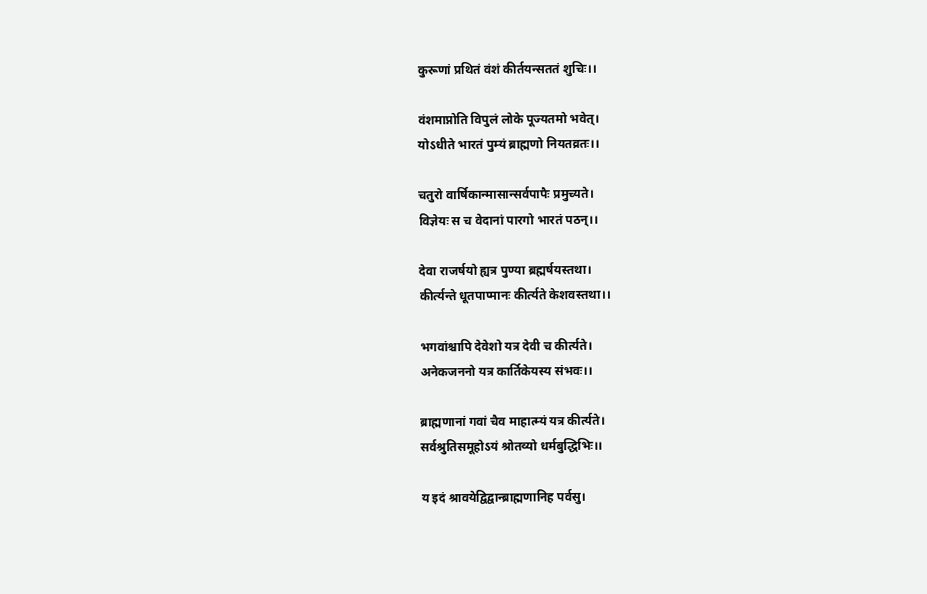कुरूणां प्रथितं वंशं कीर्तयन्सततं शुचिः।।

वंशमाप्नोति विपुलं लोके पूज्यतमो भवेत्।
योऽधीते भारतं पुम्यं ब्राह्मणो नियतव्रतः।।

चतुरो वार्षिकान्मासान्सर्वपापैः प्रमुच्यते।
विज्ञेयः स च वेदानां पारगो भारतं पठन्।।

देवा राजर्षयो ह्यत्र पुण्या ब्रह्मर्षयस्तथा।
कीर्त्यन्ते धूतपाप्मानः कीर्त्यते केशवस्तथा।।

भगवांश्चापि देवेशो यत्र देवी च कीर्त्यते।
अनेकजननो यत्र कार्तिकेयस्य संभवः।।

ब्राह्मणानां गवां चैव माहात्म्यं यत्र कीर्त्यते।
सर्वश्रुतिसमूहोऽयं श्रोतव्यो धर्मबुद्धिभिः।।

य इदं श्रावयेद्विद्वान्ब्राह्मणानिह पर्वसु।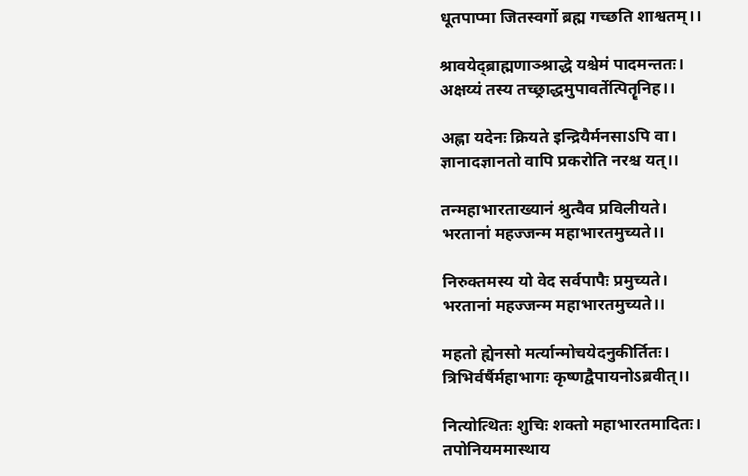धूतपाप्मा जितस्वर्गो ब्रह्म गच्छति शाश्वतम्।।

श्रावयेद्ब्राह्मणाञ्श्राद्धे यश्चेमं पादमन्ततः।
अक्षय्यं तस्य तच्छ्राद्धमुपावर्तेत्पितॄनिह।।

अह्ना यदेनः क्रियते इन्द्रियैर्मनसाऽपि वा।
ज्ञानादज्ञानतो वापि प्रकरोति नरश्च यत्।।

तन्महाभारताख्यानं श्रुत्वैव प्रविलीयते।
भरतानां महज्जन्म महाभारतमुच्यते।।

निरुक्तमस्य यो वेद सर्वपापैः प्रमुच्यते।
भरतानां महज्जन्म महाभारतमुच्यते।।

महतो ह्येनसो मर्त्यान्मोचयेदनुकीर्तितः।
त्रिभिर्वर्षैर्महाभागः कृष्णद्वैपायनोऽब्रवीत्।।

नित्योत्थितः शुचिः शक्तो महाभारतमादितः।
तपोनियममास्थाय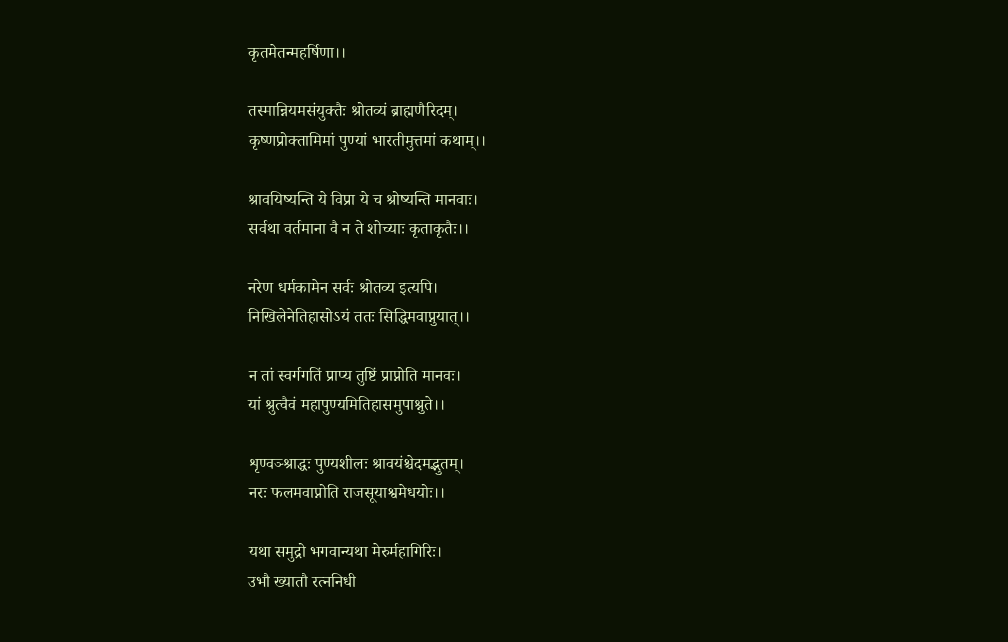कृतमेतन्महर्षिणा।।

तस्मान्नियमसंयुक्तैः श्रोतव्यं ब्राह्मणैरिदम्।
कृष्णप्रोक्तामिमां पुण्यां भारतीमुत्तमां कथाम्।।

श्रावयिष्यन्ति ये विप्रा ये च श्रोष्यन्ति मानवाः।
सर्वथा वर्तमाना वै न ते शोच्याः कृताकृतैः।।

नरेण धर्मकामेन सर्वः श्रोतव्य इत्यपि।
निखिलेनेतिहासोऽयं ततः सिद्धिमवाप्नुयात्।।

न तां स्वर्गगतिं प्राप्य तुष्टिं प्राप्नोति मानवः।
यां श्रुत्वैवं महापुण्यमितिहासमुपाश्नुते।।

शृण्वञ्श्राद्धः पुण्यशीलः श्रावयंश्चेदमद्भुतम्।
नरः फलमवाप्नोति राजसूयाश्वमेधयोः।।

यथा समुद्रो भगवान्यथा मेरुर्महागिरिः।
उभौ ख्यातौ रत्ननिधी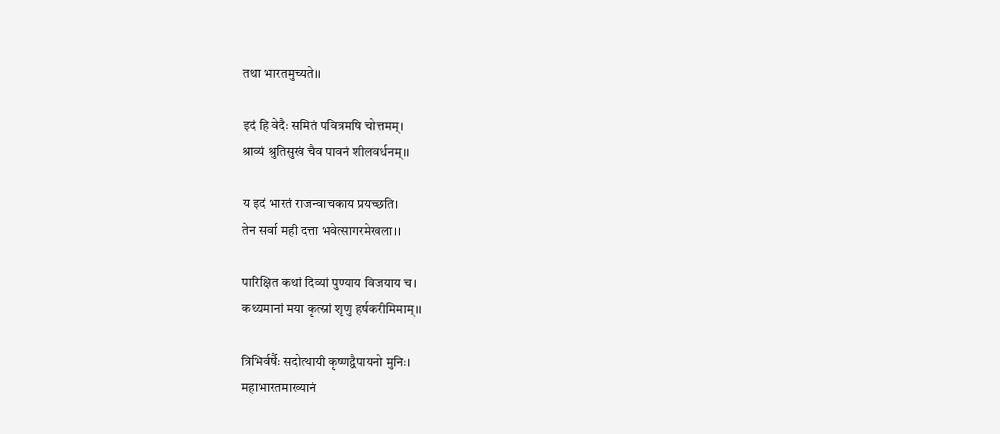तथा भारतमुच्यते।।

इदं हि वेदैः समितं पवित्रमषि चोत्तमम्।
श्राव्यं श्रुतिसुखं चैव पावनं शीलवर्धनम्।।

य इदं भारतं राजन्वाचकाय प्रयच्छति।
तेन सर्वा मही दत्ता भवेत्सागरमेखला।।

पारिक्षित कथां दिव्यां पुण्याय विजयाय च।
कथ्यमानां मया कृत्स्नां शृणु हर्षकरीमिमाम्।।

त्रिभिर्वर्षैः सदोत्थायी कृष्णद्वैपायनो मुनिः।
महाभारतमाख्यानं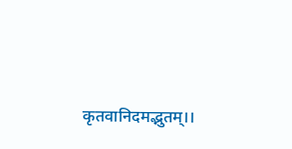कृतवानिदमद्भुतम्।।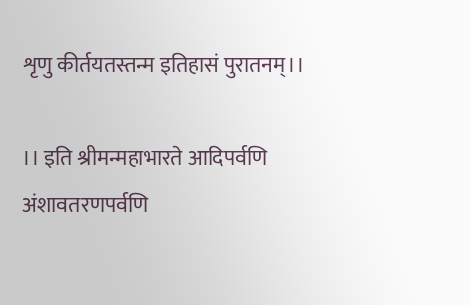शृणु कीर्तयतस्तन्म इतिहासं पुरातनम्।।

।। इति श्रीमन्महाभारते आदिपर्वणि
अंशावतरणपर्वणि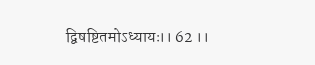द्विषष्टितमोऽध्यायः।। 62 ।।